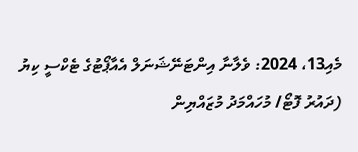މެއި13، 2024: ވެލާނާ އިންޓަނޭޝަނަލް އެއާޕޯޓުގެ ޓެކްސީ ކިޔު (ދައުރު ފޮޓޯ/ މުހައްމަދު މުޒައްޔިން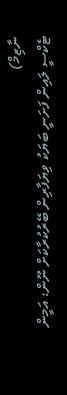ނާޒިމް)
ޓެކްސީ ލައިން ފަށަނީ ބަޔަކު ވިޔަފާރިން ބޭރުކުރާކަށް ނޫން: އަމީން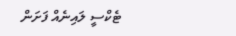ޓެކްސީ ލައިނެއް ފަށަން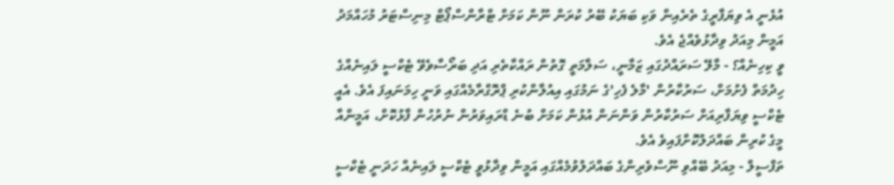އުޅެނީ އެ ވިޔަފާރީގެ ތެރެއިން ވަކި ބަޔަކު ބޭރު ކުރަން ނޫން ކަމަށް ޓްރާންސްޕޯޓް މިނިސްޓަރު މުހައްމަދު އަމީން މިއަދު ވިދާޅުވެއްޖެ އެވެ.
ވީ ކިހިނެއް؟ - މާލޭ ސަރައްދުގައި ޒަމާނީ، ސަލާމަތީ ގޮތުން ރައްކާތެރި އަދި ބަރޯސާވެވޭ ޓެކްސީ ލައިނެއްގެ ހިދުމަތް ފެށުމަށް، ސަރުކާރުން 'މާލެ ފެހި'ގެ ނަމުގައި އިއުލާންކުރި ޕްރޮގްރާމެއްގައި ވަނީ ހިމަނައިފަ އެވެ. އެއީ ޓެކްސީ ވިޔަފާރިއަށް ސަރުކާރުން ވަންނަން އުޅުން ކަމަށް ބުނެ ޑްރައިވަރުން ނުރުހުން ފާޅުކޮށް، އަމީންއާ މީގެ ކުރިން ބައްދަލުކޮށްފައިވެ އެވެ.
ތަފްސީލް - މިއަދު ބޭއްވި ނޫސްވެރިންގެ ބައްދަލުވުމެއްގައި އަމީން ވިދާޅުވީ ޓެކްސީ ލައިނެއް ހަދަނީ ޓެކްސީ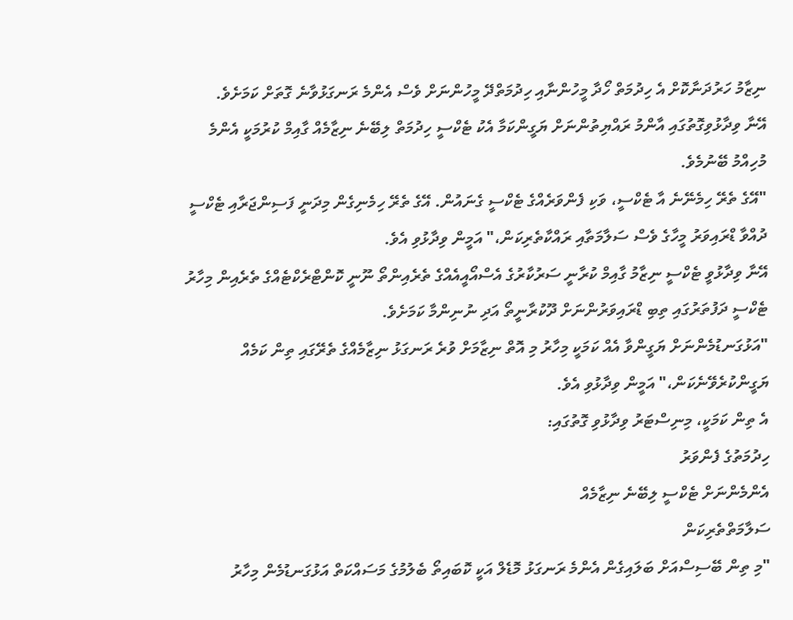ނިޒާމު ހަރުދަނާކޮށް އެ ހިދުމަތް ހޯދާ މީހުންނާއި ހިދުމަތްދޭ މީހުންނަށް ވެސް އެންމެ ރަނގަޅުވާނެ ގޮތަށް ކަމަށެވެ.
އޭނާ ވިދާޅުވިގޮތުގައި އާންމު ރައްޔިތުންނަށް ޔަގީންކަމާ އެކު ޓެކްސީ ހިދުމަތް ލިބޭނެ ނިޒާމެއް ގާއިމް ކުރުމަކީ އެންމެ މުހިއްމު ބޭނުމެވެ.
"އޭގެ ތެރޭ ހިމެނޭނެ އާ ޓެކްސީ، ވަކި ފެންވަރެއްގެ ޓެކްސީ ގެނައުން. އޭގެ ތެރޭ ހިމެނިގެން މިދަނީ ފަސިންޖަރާއި ޓެކްސީ ދުއްވާ ޑްރައިވަރު މީހާގެ ވެސް ސަލާމަތާއި ރައްކާތެރިކަން،" އަމީން ވިދާޅުވި އެވެ.
އޭނާ ވިދާޅުވީ ޓެކްސީ ނިޒާމު ގާއިމް ކުރާނީ ސަރުކާރުގެ އެސްއޯއީއެއްގެ ތެރެއިންތޯ ނޫނީ ކޮންޓްރެކްޓެއްގެ ތެރެއިން މިހާރު ޓެކްސީ ދަފުތަރުގައި ތިބި ޑްރައިވަރުންނަށް ދޫކުރާނީތޯ އަދި ނުނިންމާ ކަމަށެވެ.
"އަޅުގަނޑުމެންނަށް ޔަގީންވާ އެއް ކަމަކީ މިހާރު މި އޮތް ނިޒާމަށް ވުރެ ރަނގަޅު ނިޒާމެއްގެ ތެރޭގައި ތިން ކަމެއް ޔަގީންކުރެވޭނެކަން،" އަމީން ވިދާޅުވި އެވެ.
އެ ތިން ކަމަކީ، މިނިސްޓަރު ވިދާޅުވި ގޮތުގައި:
ހިދުމަތުގެ ފެންވަރު
އެންމެންނަށް ޓެކްސީ ލިބޭނެ ނިޒާމެއް
ސަލާމަތްތެރިކަން
"މި ތިން ބޭސިސްއަށް ބަލައިގެން އެންމެ ރަނގަޅު މޮޑެލް އަކީ ކޮބައިތޯ ބެލުމުގެ މަސައްކަތް އަޅުގަނޑުމެން މިހާރު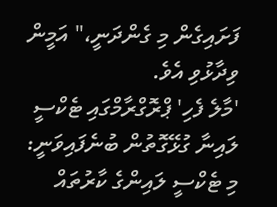ފަށައިގެން މި ގެންދަނީ،" އަމީން ވިދާޅުވި އެވެ.
'މާލެ ފެހި' ޕްރޮގްރާމްގައި ޓެކްސީ ލައިނާ ގުޅޭގޮތުން ބުނެފައިވަނީ:
މި ޓެކްސީ ލައިންގެ ކާރުތައް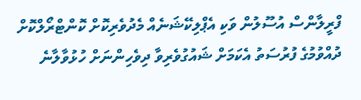ފްރީލާންސް އުސޫލުން ވަކި އެޕްލިކޭޝަނެއް މެދުވެރިކޮށް ކޮންޓްރޯލްކޮށް ދުއްވުމުގެ ފުރުސަތު އެކަމަށް ޝައުގުވެރިވާ ދިވެހިންނަށް ހުޅުވާލާނެ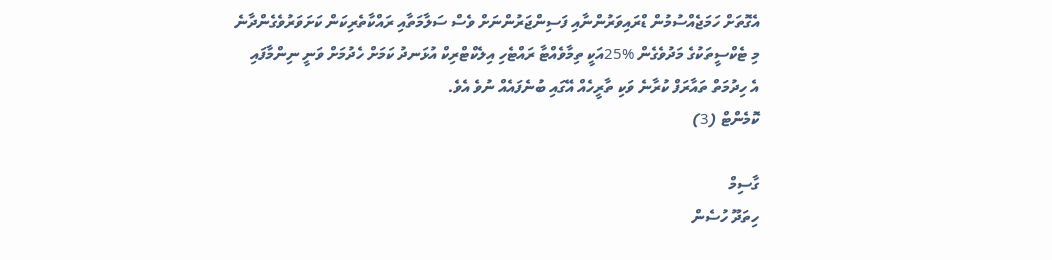އެގޮތަށް ހަމަޖެއްސުމުން ޑްރައިވަރުންނާއި ފަސިންޖަރުންނަށް ވެސް ސަލާމަތާއި ރައްކާތެރިކަން ކަށަވަރުވެގެންދާނެ
މި ޓެކްސީތަކުގެ މަދުވެގެން %25އަކީ ތިމާވެއްޓާ ރައްޓެހި އިލެކްޓްރިކް އުޅަނދު ކަމަށް ހެދުމަށް ވަނީ ނިންމާފައި
އެ ހިދުމަތް ތައާރަފް ކުރާނެ ވަކި ތާރީހެއް އޭގައި ބުނެފައެއް ނުވެ އެވެ.
ކޮމެންޓް (3)

ގާސިމް
ހިތަދޫ ހުސެން